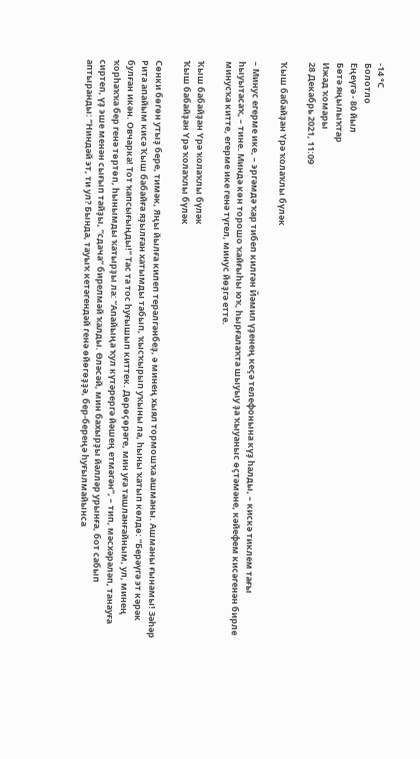-14 °С
Болотло
Еңеүгә - 80 йыл
Бөтә яңылыҡтар
Ижад ҡомары
28 Декабрь 2021, 11:09

Ҡыш бабайҙан Үрә ҡолаҡлы бүләк

– Минус егерме ике, – эргәмдә ҡар тибеп килгән Йәмил үҙенең кеҫә телефонына күҙ һалды, – кискә тиклем тағы һыуытасаҡ, – тине. Миндә көн торошо ҡайғыһы юҡ, һырғалаҡта шыуыу ҙа ҡыуаныс өҫтәмәне, кәйефем кисәгенән бирле минусҡа китте, егерме ике генә түгел, минус йөҙгә етте.

Ҡыш бабайҙан Үрә ҡолаҡлы бүләк
Ҡыш бабайҙан Үрә ҡолаҡлы бүләк

Сөнки бөгөн утыҙ бере, тимәк, Яңы йылға килеп терәлгәнбеҙ, ә минең хыял тормошҡа ашманы. Ашманы ғынамы! Зәһәр Рита апайым кисә Ҡыш бабайға яҙылған хатымды табып, ҡысҡырып уҡыны ла, һыны ҡатып көлдө: “Берәүгә эт кәрәк булған икән. Овчарка! Тот ҡапсығыңды!” Тас та тос һуғышып киттек. Дөрөҫөрәге, мин уға ташланғайным, ул, минең ҡорһаҡҡа бер генә төртөп, һынымды ҡатырҙы ла: “Апайыңа ҡул күтәрергә йәшең етмәгән”, – тип, мәсхәрәләп, танауға сиртеп, үҙ эше менән сығып тайҙы, “сдача” бирелмәй ҡалды. Өләсәй, мин бахырҙы йәлләр урынға, бот сабып аптыранды: “Ниндәй эт, ти ул? Бында, тауыҡ кетәгендәй генә өйөгөҙҙә, бер-береңә һуғылмайынса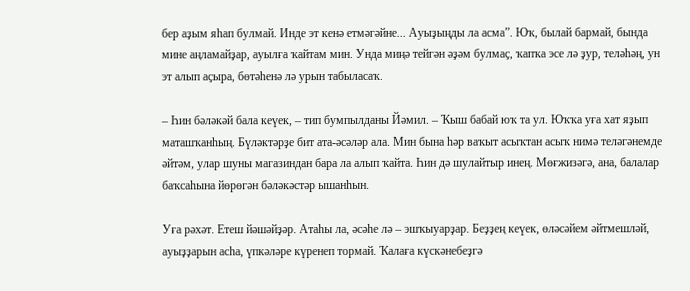бер аҙым яһап булмай. Инде эт кенә етмәгәйне... Ауыҙыңды ла асма”. Юҡ, былай бармай, бында мине аңламайҙар, ауылға ҡайтам мин. Унда миңә тейгән әҙәм булмаҫ, ҡапҡа эсе лә ҙур, теләһәң, ун эт алып аҫыра, бөтәһенә лә урын табыласаҡ.

– Һин бәләкәй бала кеүек, – тип бумпылданы Йәмил. – Ҡыш бабай юҡ та ул. Юҡҡа уға хат яҙып маташҡанһың. Бүләктәрҙе бит ата-әсәләр ала. Мин бына һәр ваҡыт асыҡтан асыҡ нимә теләгәнемде әйтәм, улар шуны магазиндан бара ла алып ҡайта. Һин дә шулайтыр инең. Мөғжизәгә, ана, балалар баҡсаһына йөрөгән бәләкәстәр ышанһын.

Уға рәхәт. Етеш йәшәйҙәр. Атаһы ла, әсәһе лә – эшҡыуарҙар. Беҙҙең кеүек, өләсәйем әйтмешләй, ауыҙҙарын асһа, үпкәләре күренеп тормай. Ҡалаға күскәнебеҙгә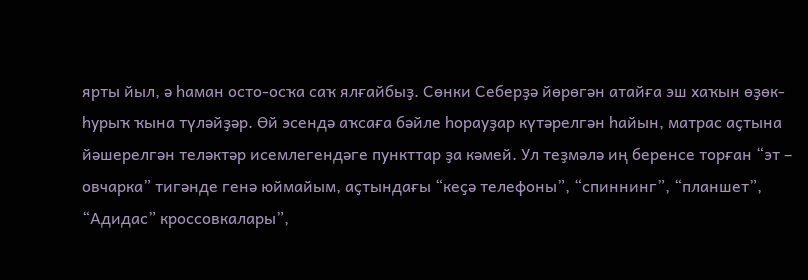ярты йыл, ә һаман осто-осҡа саҡ ялғайбыҙ. Сөнки Себерҙә йөрөгән атайға эш хаҡын өҙөк-һурыҡ ҡына түләйҙәр. Өй эсендә аҡсаға бәйле һорауҙар күтәрелгән һайын, матрас аҫтына йәшерелгән теләктәр исемлегендәге пункттар ҙа кәмей. Ул теҙмәлә иң беренсе торған “эт – овчарка” тигәнде генә юймайым, аҫтындағы “кеҫә телефоны”, “спиннинг”, “планшет”, “Адидас” кроссовкалары”,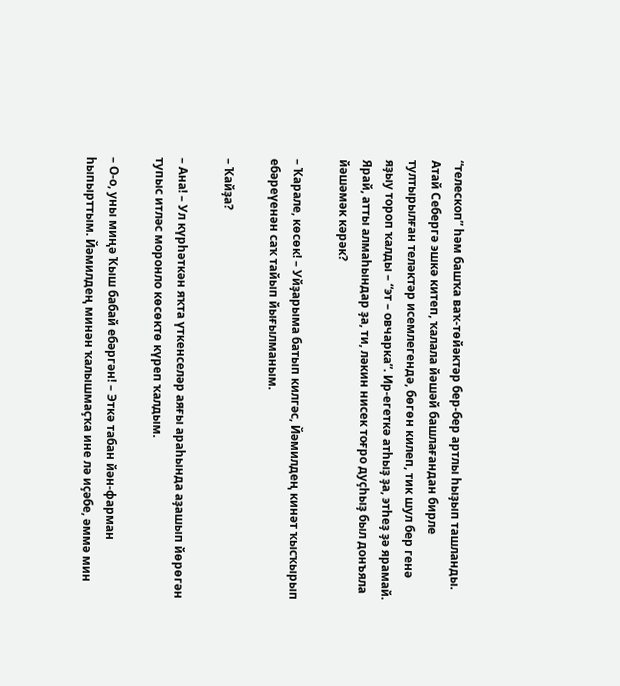“телескоп” һәм башҡа ваҡ-төйәктәр бер-бер артлы һыҙып ташланды. Атай Себергә эшкә китеп, ҡалала йәшәй башлағандан бирле тултырылған теләктәр исемлегендә, бөгөн килеп, тик шул бер генә яҙыу тороп ҡалды – “эт – овчарка”. Ир-егеткә атһыҙ ҙа, этһеҙ ҙә ярамай. Ярай, атты алмаһындар ҙа, ти, ләкин нисек тоғро дуҫһыҙ был донъяла йәшәмәк кәрәк?

– Ҡарале, көсөк! – Уйҙарыма батып килгәс, Йәмилдең кинәт ҡысҡырып ебәреүенән саҡ тайып йығылманым.

– Ҡайҙа?

– Ана! – Ул күрһәткән яҡта үткенселәр аяғы араһында аҙашып йөрөгән тупыс итләс моронло көсөктө күреп ҡалдым.

– О-о, уны миңә Ҡыш бабай ебәргән! – Эткә табан йән-фарман һыпырттым. Йәмилдең минән ҡалышмаҫҡа ине лә иҫәбе, әммә мин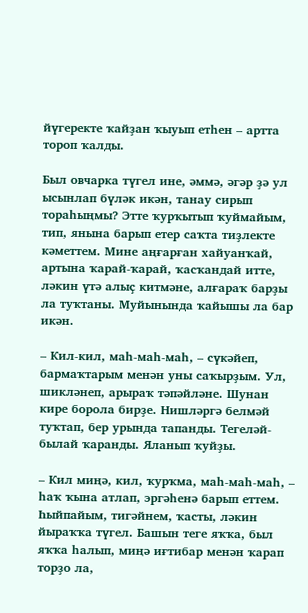йүгеректе ҡайҙан ҡыуып етһен – артта тороп ҡалды.

Был овчарка түгел ине, әммә, әгәр ҙә ул ысынлап бүләк икән, танау сирып тораһыңмы? Этте ҡурҡытып ҡуймайым, тип, янына барып етер саҡта тиҙлекте кәметтем. Мине аңғарған хайуанҡай, артына ҡарай-ҡарай, ҡасҡандай итте, ләкин үтә алыҫ китмәне, алғараҡ барҙы ла туҡтаны. Муйынында ҡайышы ла бар икән.

– Кил-кил, маһ-маһ-маһ, – сүкәйеп, бармаҡтарым менән уны саҡырҙым. Ул, шикләнеп, арыраҡ тәпәйләне. Шунан кире борола бирҙе. Нишләргә белмәй туҡтап, бер урында тапанды. Тегеләй-былай ҡаранды. Яланып ҡуйҙы.

– Кил миңә, кил, ҡурҡма, маһ-маһ-маһ, – һаҡ ҡына атлап, эргәһенә барып еттем. Һыйпайым, тигәйнем, ҡасты, ләкин йыраҡҡа түгел. Башын теге яҡҡа, был яҡҡа һалып, миңә иғтибар менән ҡарап торҙо ла,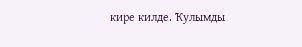кире килде. Ҡулымды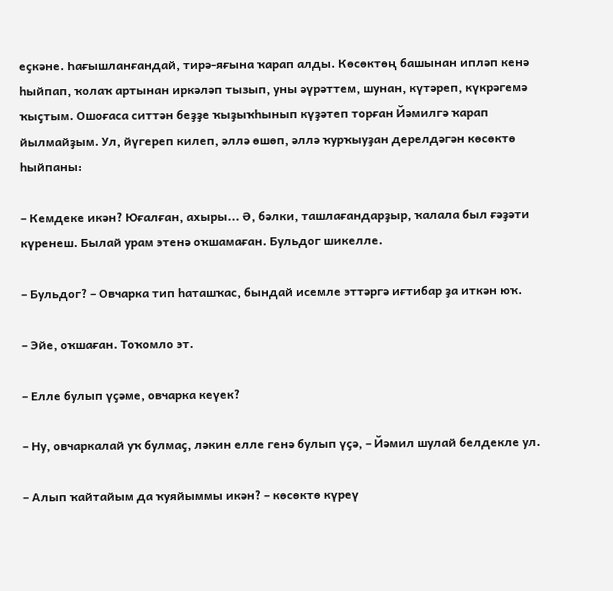еҫкәне. Һағышланғандай, тирә-яғына ҡарап алды. Көсөктөң башынан ипләп кенә һыйпап, ҡолаҡ артынан иркәләп тызып, уны әүрәттем, шунан, күтәреп, күкрәгемә ҡыҫтым. Ошоғаса ситтән беҙҙе ҡыҙыҡһынып күҙәтеп торған Йәмилгә ҡарап йылмайҙым. Ул, йүгереп килеп, әллә өшөп, әллә ҡурҡыуҙан дерелдәгән көсөктө һыйпаны:

– Кемдеке икән? Юғалған, ахыры... Ә, бәлки, ташлағандарҙыр, ҡалала был ғәҙәти күренеш. Былай урам этенә оҡшамаған. Бульдог шикелле.

– Бульдог? – Овчарка тип һаташҡас, бындай исемле эттәргә иғтибар ҙа иткән юҡ.

– Эйе, оҡшаған. Тоҡомло эт.

– Елле булып үҫәме, овчарка кеүек?

– Ну, овчаркалай уҡ булмаҫ, ләкин елле генә булып үҫә, – Йәмил шулай белдекле ул.

– Алып ҡайтайым да ҡуяйыммы икән? – көсөктө күреү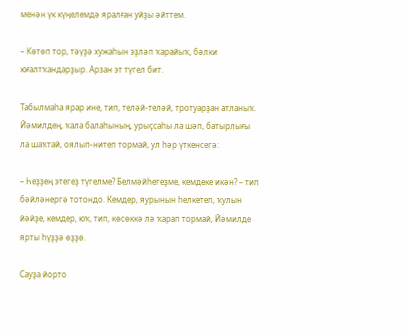менән үк күңелемдә яралған уйҙы әйттем.

– Көтөп тор, тәүҙә хужаһын эҙләп ҡарайыҡ, бәлки юғалтҡандарҙыр. Арзан эт түгел бит.

Табылмаһа ярар ине, тип, теләй-теләй, тротуарҙан атланыҡ. Йәмилдең, ҡала балаһының, урыҫсаһы ла шәп, батырлығы ла шаҡтай, оялып-нитеп тормай, ул һәр үткенсегә:

– Һеҙҙең этегеҙ түгелме? Белмәйһегеҙме, кемдеке икән? – тип бәйләнергә тотондо. Кемдер, яурынын һелкетеп, ҡулын йәйҙе, кемдер, юҡ, тип, көсөккә лә ҡарап тормай, Йәмилде ярты һүҙҙә өҙҙө.

Сауҙа йорто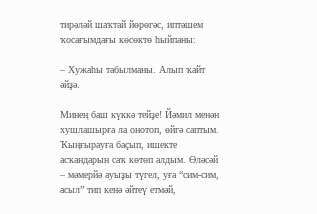тирәләй шаҡтай йөрөгәс, иптәшем ҡосағымдағы көсөктө һыйпаны:

– Хужаһы табылманы. Алып ҡайт әйҙә.

Минең баш күккә тейҙе! Йәмил менән хушлашырға ла онотоп, өйгә саптым. Ҡыңғырауға баҫып, ишекте асҡандарын саҡ көтөп алдым. Өләсәй – мәмерйә ауыҙы түгел, уға “сим-сим, асыл” тип кенә әйтеү етмәй,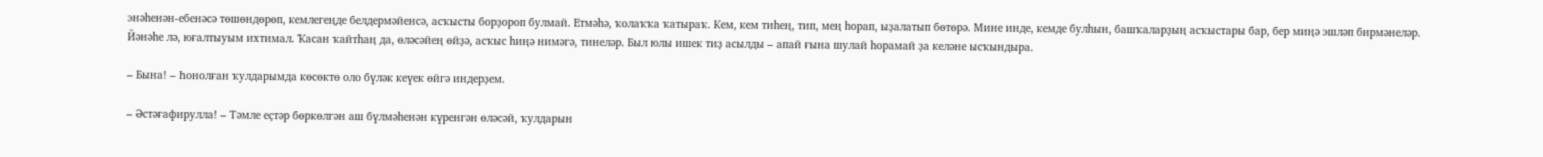энәһенән-ебенәсә төшөндөрөп, кемлегеңде белдермәйенсә, асҡысты борҙороп булмай. Етмәһә, ҡолаҡҡа ҡатыраҡ. Кем, кем тиһең, тип, мең һорап, ыҙалатып бөтөрә. Мине инде, кемде булһын, башҡаларҙың асҡыстары бар, бер миңә эшләп бирмәнеләр. Йәнәһе лә, юғалтыуым ихтимал. Ҡасан ҡайтһаң да, өләсәйең өйҙә, асҡыс һиңә нимәгә, тинеләр. Был юлы ишек тиҙ асылды – апай ғына шулай һорамай ҙа келәне ысҡындыра.

– Бына! – Һонолған ҡулдарымда көсөктө оло бүләк кеүек өйгә индерҙем.

– Әстәғафирулла! – Тәмле еҫтәр бөркөлгән аш бүлмәһенән күренгән өләсәй, ҡулдарын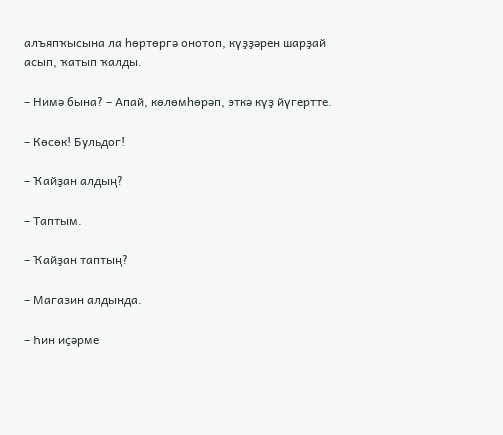алъяпҡысына ла һөртөргә онотоп, күҙҙәрен шарҙай асып, ҡатып ҡалды.

– Нимә бына? – Апай, көлөмһөрәп, эткә күҙ йүгертте.

– Көсөк! Бульдог!

– Ҡайҙан алдың?

– Таптым.

– Ҡайҙан таптың?

– Магазин алдында.

– Һин иҫәрме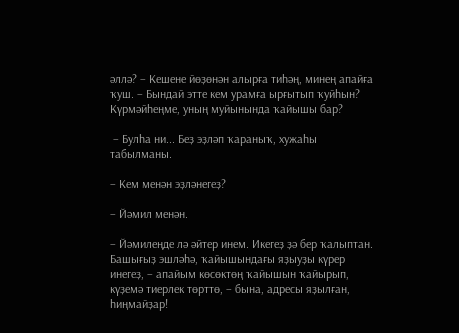әллә? – Кешене йөҙөнән алырға тиһәң, минең апайға ҡуш. – Бындай этте кем урамға ырғытып ҡуйһын? Күрмәйһеңме, уның муйынында ҡайышы бар?

 – Булһа ни... Беҙ эҙләп ҡараныҡ, хужаһы табылманы.

– Кем менән эҙләнегеҙ?

– Йәмил менән.

– Йәмилеңде лә әйтер инем. Икегеҙ ҙә бер ҡалыптан. Башығыҙ эшләһә, ҡайышындағы яҙыуҙы күрер инегеҙ, – апайым көсөктөң ҡайышын ҡайырып, күҙемә тиерлек төрттө, – бына, адресы яҙылған, һиңмайҙар!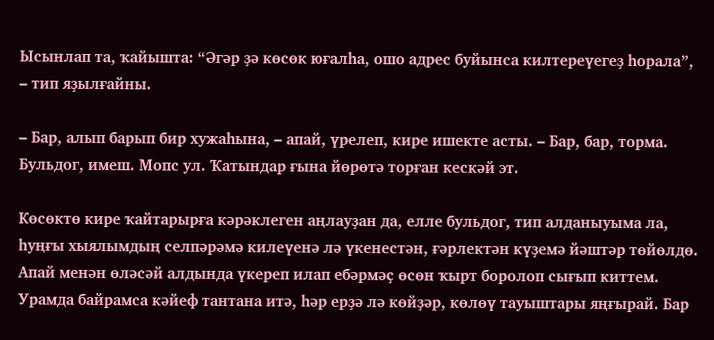Ысынлап та, ҡайышта: “Әгәр ҙә көсөк юғалһа, ошо адрес буйынса килтереүегеҙ һорала”, – тип яҙылғайны.

– Бар, алып барып бир хужаһына, – апай, үрелеп, кире ишекте асты. – Бар, бар, торма. Бульдог, имеш. Мопс ул. Ҡатындар ғына йөрөтә торған кескәй эт.

Көсөктө кире ҡайтарырға кәрәклеген аңлауҙан да, елле бульдог, тип алданыуыма ла, һуңғы хыялымдың селпәрәмә килеүенә лә үкенестән, ғәрлектән күҙемә йәштәр төйөлдө. Апай менән өләсәй алдында үкереп илап ебәрмәҫ өсөн ҡырт боролоп сығып киттем. Урамда байрамса кәйеф тантана итә, һәр ерҙә лә көйҙәр, көлөү тауыштары яңғырай. Бар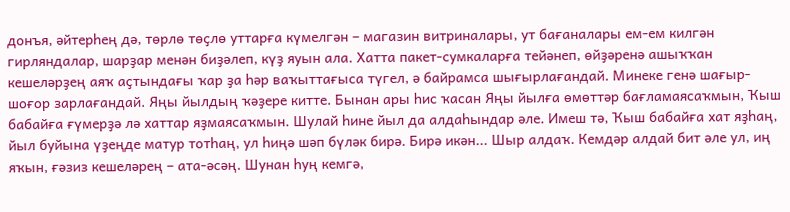донъя, әйтерһең дә, төрлө төҫлө уттарға күмелгән – магазин витриналары, ут бағаналары ем-ем килгән гирляндалар, шарҙар менән биҙәлеп, күҙ яуын ала. Хатта пакет-сумкаларға тейәнеп, өйҙәренә ашыҡҡан кешеләрҙең аяҡ аҫтындағы ҡар ҙа һәр ваҡыттағыса түгел, ә байрамса шығырлағандай. Минеке генә шағыр-шоғор зарлағандай. Яңы йылдың ҡәҙере китте. Бынан ары һис ҡасан Яңы йылға өмөттәр бағламаясаҡмын, Ҡыш бабайға ғүмерҙә лә хаттар яҙмаясаҡмын. Шулай һине йыл да алдаһындар әле. Имеш тә, Ҡыш бабайға хат яҙһаң, йыл буйына үҙеңде матур тотһаң, ул һиңә шәп бүләк бирә. Бирә икән... Шыр алдаҡ. Кемдәр алдай бит әле ул, иң яҡын, ғәзиз кешеләрең – ата-әсәң. Шунан һуң кемгә,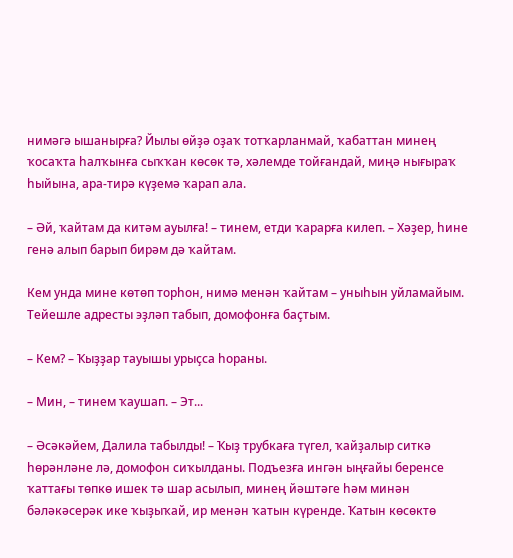нимәгә ышанырға? Йылы өйҙә оҙаҡ тотҡарланмай, ҡабаттан минең ҡосаҡта һалҡынға сыҡҡан көсөк тә, хәлемде тойғандай, миңә нығыраҡ һыйына, ара-тирә күҙемә ҡарап ала.

– Әй, ҡайтам да китәм ауылға! – тинем, етди ҡарарға килеп. – Хәҙер, һине генә алып барып бирәм дә ҡайтам.

Кем унда мине көтөп торһон, нимә менән ҡайтам – уныһын уйламайым. Тейешле адресты эҙләп табып, домофонға баҫтым.

– Кем? – Ҡыҙҙар тауышы урыҫса һораны.

– Мин, – тинем ҡаушап. – Эт...

– Әсәкәйем, Далила табылды! – Ҡыҙ трубкаға түгел, ҡайҙалыр ситкә һөрәнләне лә, домофон сиҡылданы. Подъезға ингән ыңғайы беренсе ҡаттағы төпкө ишек тә шар асылып, минең йәштәге һәм минән бәләкәсерәк ике ҡыҙыҡай, ир менән ҡатын күренде. Ҡатын көсөктө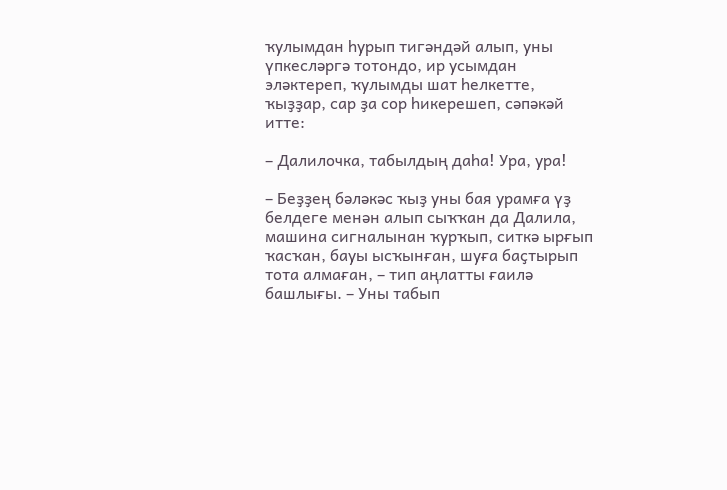ҡулымдан һурып тигәндәй алып, уны үпкесләргә тотондо, ир усымдан эләктереп, ҡулымды шат һелкетте, ҡыҙҙар, сар ҙа сор һикерешеп, сәпәкәй итте:

– Далилочка, табылдың даһа! Ура, ура!

– Беҙҙең бәләкәс ҡыҙ уны бая урамға үҙ белдеге менән алып сыҡҡан да Далила, машина сигналынан ҡурҡып, ситкә ырғып ҡасҡан, бауы ысҡынған, шуға баҫтырып тота алмаған, – тип аңлатты ғаилә башлығы. – Уны табып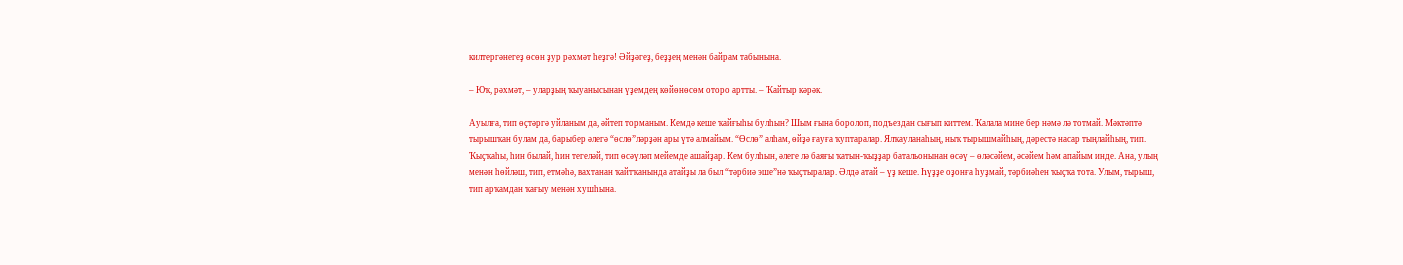килтергәнегеҙ өсөн ҙур рәхмәт һеҙгә! Әйҙәгеҙ, беҙҙең менән байрам табынына.

– Юҡ, рәхмәт, – уларҙың ҡыуанысынан үҙемдең көйөнөсөм оторо артты. – Ҡайтыр кәрәк.

Ауылға, тип өҫтәргә уйланым да, әйтеп торманым. Кемдә кеше ҡайғыһы булһын? Шым ғына боролоп, подъездан сығып киттем. Ҡалала мине бер нәмә лә тотмай. Мәктәптә тырышҡан булам да, барыбер әлегә “өслө”ләрҙән ары үтә алмайым. “Өслө” алһам, өйҙә ғауға ҡуптаралар. Ялҡауланаһың, ныҡ тырышмайһың, дәрестә насар тыңлайһың, тип. Ҡыҫҡаһы, һин былай, һин тегеләй, тип өсәүләп мейемде ашайҙар. Кем булһын, әлеге лә баяғы ҡатын-ҡыҙҙар батальонынан өсәү – өләсәйем, әсәйем һәм апайым инде. Ана, улың менән һөйләш, тип, етмәһә, вахтанан ҡайтҡанында атайҙы ла был “тәрбиә эше”нә ҡыҫтыралар. Әлдә атай – үҙ кеше. Һүҙҙе оҙонға һуҙмай, тәрбиәһен ҡыҫҡа тота. Улым, тырыш, тип арҡамдан ҡағыу менән хушһына.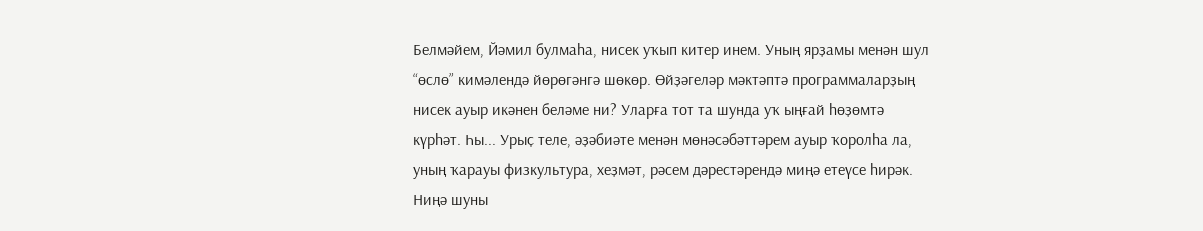Белмәйем, Йәмил булмаһа, нисек уҡып китер инем. Уның ярҙамы менән шул “өслө” кимәлендә йөрөгәнгә шөкөр. Өйҙәгеләр мәктәптә программаларҙың нисек ауыр икәнен беләме ни? Уларға тот та шунда уҡ ыңғай һөҙөмтә күрһәт. Һы... Урыҫ теле, әҙәбиәте менән мөнәсәбәттәрем ауыр ҡоролһа ла, уның ҡарауы физкультура, хеҙмәт, рәсем дәрестәрендә миңә етеүсе һирәк. Ниңә шуны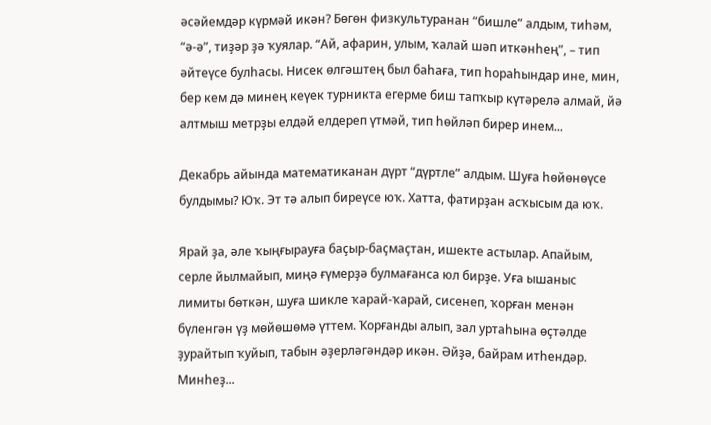әсәйемдәр күрмәй икән? Бөгөн физкультуранан “бишле” алдым, тиһәм, “ә-ә”, тиҙәр ҙә ҡуялар. “Ай, афарин, улым, ҡалай шәп иткәнһең”, – тип әйтеүсе булһасы. Нисек өлгәштең был баһаға, тип һораһындар ине, мин, бер кем дә минең кеүек турникта егерме биш тапҡыр күтәрелә алмай, йә алтмыш метрҙы елдәй елдереп үтмәй, тип һөйләп бирер инем...

Декабрь айында математиканан дүрт “дүртле” алдым. Шуға һөйөнөүсе булдымы? Юҡ. Эт тә алып биреүсе юҡ. Хатта, фатирҙан асҡысым да юҡ.

Ярай ҙа, әле ҡыңғырауға баҫыр-баҫмаҫтан, ишекте астылар. Апайым, серле йылмайып, миңә ғүмерҙә булмағанса юл бирҙе. Уға ышаныс лимиты бөткән, шуға шикле ҡарай-ҡарай, сисенеп, ҡорған менән бүленгән үҙ мөйөшөмә үттем. Ҡорғанды алып, зал уртаһына өҫтәлде ҙурайтып ҡуйып, табын әҙерләгәндәр икән. Әйҙә, байрам итһендәр. Минһеҙ...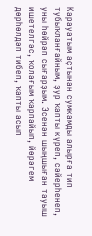Карауатым аҫтынан сумкамды алырға тип тубыҡланғайным, ҙур ҡапты күреп, сәйерһенеп, уны һөйрәп сығарҙым. Эсенән шыңшыған тауыш ишетелгәс, ҡолағым ҡарпайып, йөрәгем дөрһөлдәп тибеп, ҡапты асып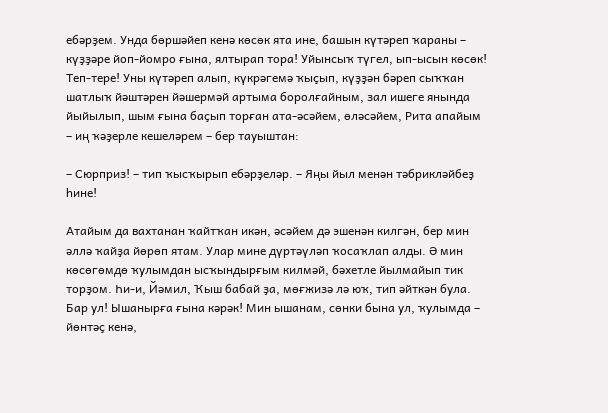ебәрҙем. Унда бөршәйеп кенә көсөк ята ине, башын күтәреп ҡараны – күҙҙәре йоп-йомро ғына, ялтырап тора! Уйынсыҡ түгел, ып-ысын көсөк! Теп-тере! Уны күтәреп алып, күкрәгемә ҡыҫып, күҙҙән бәреп сыҡҡан шатлыҡ йәштәрен йәшермәй артыма боролғайным, зал ишеге янында йыйылып, шым ғына баҫып торған ата-әсәйем, өләсәйем, Рита апайым – иң ҡәҙерле кешеләрем – бер тауыштан:

– Сюрприз! – тип ҡысҡырып ебәрҙеләр. – Яңы йыл менән тәбрикләйбеҙ һине!

Атайым да вахтанан ҡайтҡан икән, әсәйем дә эшенән килгән, бер мин әллә ҡайҙа йөрөп ятам. Улар мине дүртәүләп ҡосаҡлап алды. Ә мин көсөгөмдө ҡулымдан ысҡындырғым килмәй, бәхетле йылмайып тик торҙом. Һи-и, Йәмил, Ҡыш бабай ҙа, мөғжизә лә юҡ, тип әйткән була. Бар ул! Ышанырға ғына кәрәк! Мин ышанам, сөнки бына ул, ҡулымда – йөнтәҫ кенә,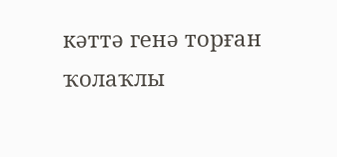кәттә генә торған ҡолаҡлы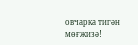овчарка тигән мөғжизә!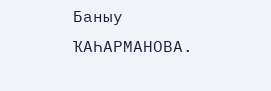Баныу ҠАҺАРМАНОВА.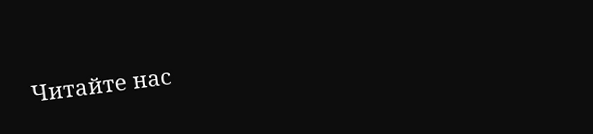Читайте нас